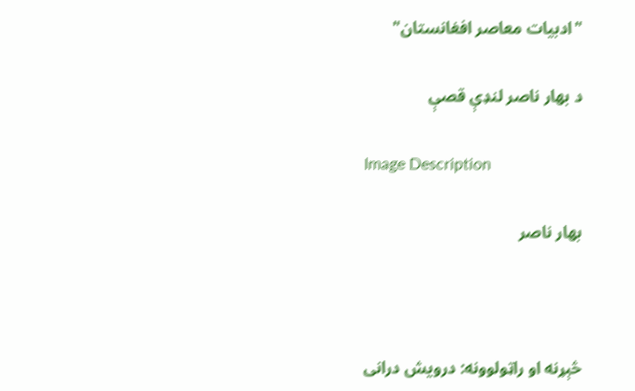"ادبیات معاصر افغانستان"

د بهار ناصر لنډې قصې

Image Description

بهار ناصر



څېړنه او راټولوونه: درویش درانی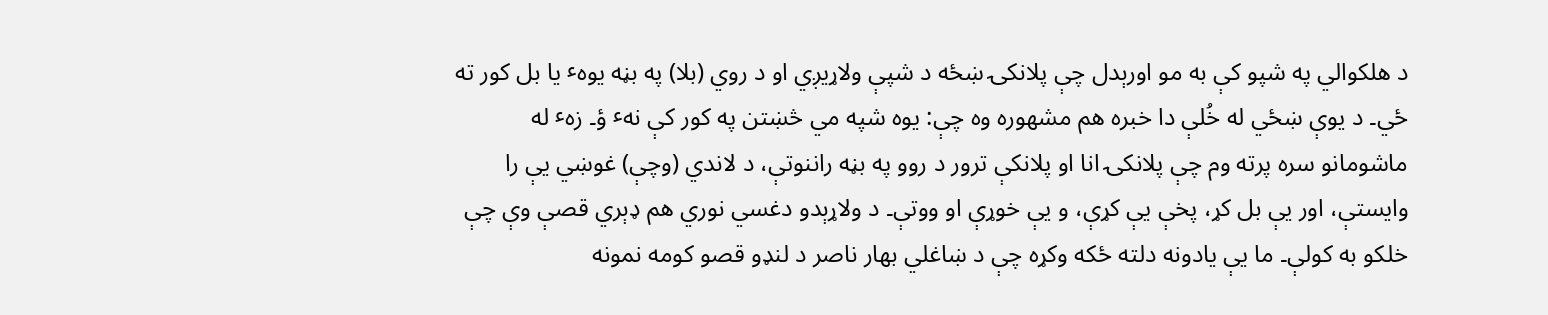د هلكوالي په شپو کې به مو اورېدل چې پلانكۍ ښځه د شپې ولاړيږي او د روي (بلا) په بڼه يوهٴ يا بل كور ته ځي۔ د يوې ښځي له خُلې دا خبره هم مشهوره وه چې: يوه شپه مي څښتن په كور کې نهٴ ؤ۔ زهٴ له ماشومانو سره پرته وم چې پلانكۍ انا او پلانکې ترور د روو په بڼه راننوتې، د لاندي (وچې) غوښي يې را وايستې، اور يې بل كړ، پخې يې كړې، و يې خوړې او ووتې۔ د ولاړېدو دغسي نوري هم ډېري قصې وې چې خلكو به كولې۔ ما يې يادونه دلته ځكه وكړه چې د ښاغلي بهار ناصر د لنډو قصو كومه نمونه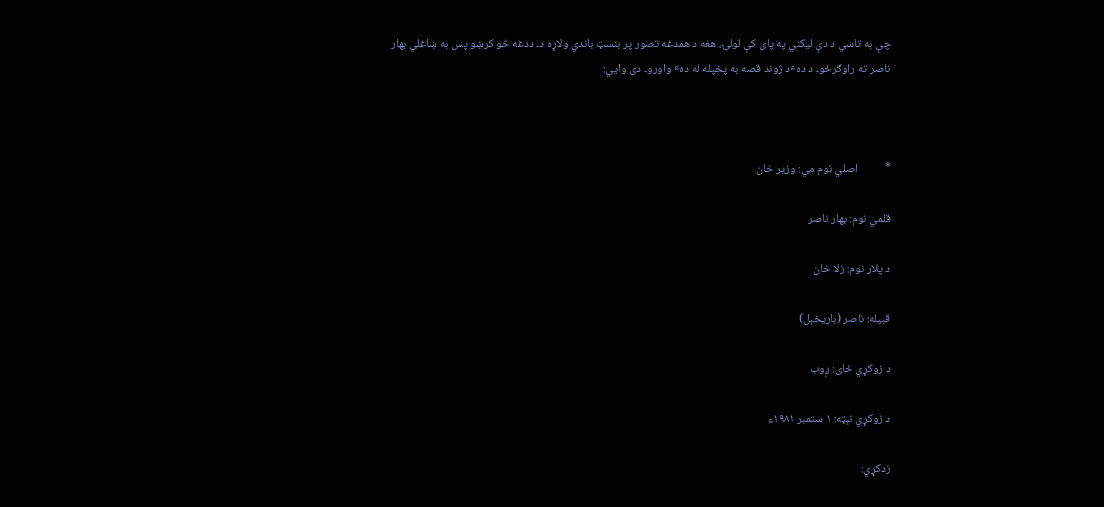چې به تاسي د دې ليكني په پاى کې لولئ، هغه د همدغه تصور پر بنسټ باندي ولاړه د۔ ددغه څو كرښو پس به ښاغلي بهار ناصر ته راوګرځو۔ د دهٴد ژوند قصه به پخپله له دهٴ واورو۔ دى وايي:



*          اصلي نوم مي: وزير خان

قلمي نوم: بهار ناصر

د پلار نوم: زلا خان

قبيله: ناصر (باريخېل)

د زوكړي ځاى: ږوب

د زوكړي نېټه: ۱ ستمبر ۱۹۸۱ء

زدكړي: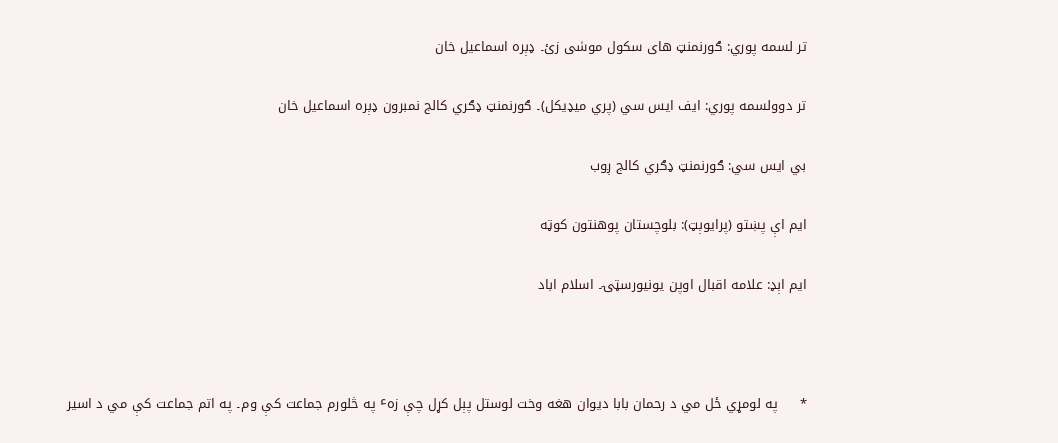تر لسمه پوري: ګورنمنټ هاى سكول موسٰى زئ۔ ډېره اسماعيل خان

تر دوولسمه پوري: ايف ايس سي (پري ميډيكل)۔ ګورنمنټ ډګري كالج نمبرون ډېره اسماعيل خان

بي ايس سي: ګورنمنټ ډګري كالج ږوب

ايم اې پښتو (پرايوېټ): بلوچستان پوهنتون كوټه

ايم اېډ: علامه اقبال اوپن يونيورسټۍ۔ اسلام اباد



*     په لومړي ځل مي د رحمان بابا ديوان هغه وخت لوستل پېل كړل چې زهٴ په څلورم جماعت کې وم۔ په اتم جماعت کې مي د اسير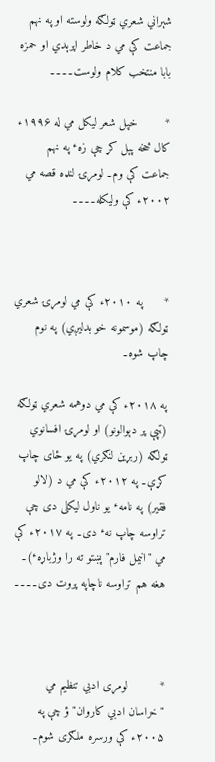شېراني شعري ټولګه ولوسته او په نهم جماعت کې مي د خاطر اپرېدي او حمزه بابا منتخب كلام ولوست۔۔۔۔

*        خپل شعر ليكل مي له ۱۹۹۶ء كال څخه پېل كړ چې زهٴ په نهم جماعت کې وم۔ لومړۍ لنډه قصه مي ۲۰۰۲ء کې وليكله۔۔۔۔



*      په ۲۰۱۰ء کې مي لومړۍ شعري ټولګه (موسمونه خو بدليږي) په نوم چاپ شوه۔

په ۲۰۱۸ء کې مي دوهمه شعري ټولګه (ټپې پر دېوالونو) او لومړۍ افسانوي ټولګه (ربړين لنګري) په يو ځاى چاپ كړې۔ په ۲۰۱۲ء کې مي د (لالو فقير) په نامهٴ يو ناول ليكلى دى چې تراوسه چاپ نهٴ دى۔ په ۲۰۱۷ء کې مي "انيمل فارم" پښتو ته را وژباړهٴ)۔ هغه هم تراوسه ناچاپه پروت دى۔۔۔۔



*         لومړى ادبي تنظيم مي "خراسان ادبي كاروان" ؤ چې په ۲۰۰۵ء کې ورسره ملګرى شوم۔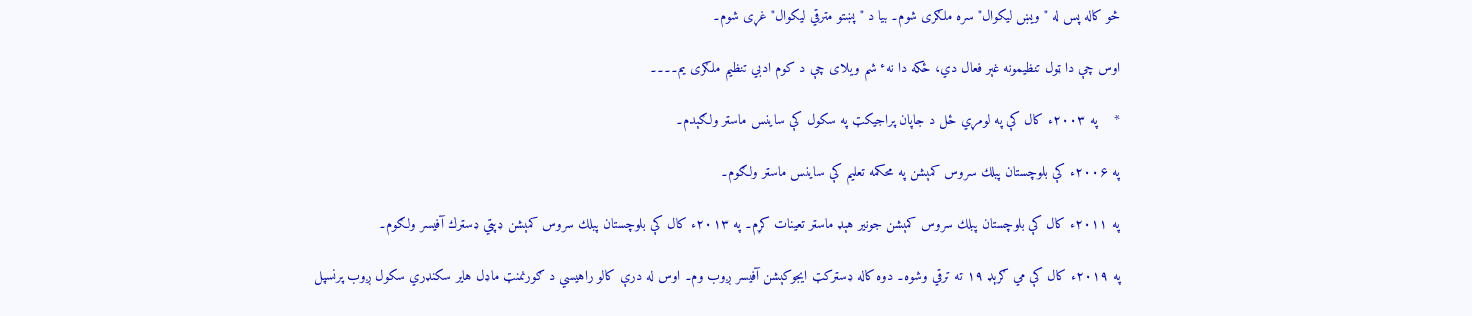څو كاله پس له "ويښ ليكوال" سره ملګرى شوم۔ بيا د "پښتو مترقي ليكوال" غړى شوم۔

اوس چې دا ټول تنظيمونه غېر فعال دي، ځكه دا نهٴ شم ويلاى چې د كوم ادبي تنظيم ملګرى يم۔۔۔۔

*    په ۲۰۰۳ء كال کې په لومړي ځل د جاپان پراجيكټ په سكول کې ساينس ماسټر ولګېدم۔

په ۲۰۰۶ء کې بلوچستان پبلك سروس كمېشن په محكمه تعليم کې ساينس ماسټر ولګوم۔

په ۲۰۱۱ء كال کې بلوچستان پبلك سروس كمېشن جونير هېډ ماسټر تعينات كړم۔ په ۲۰۱۳ء كال کې بلوچستان پبلك سروس كمېشن ډپټي ډسټرك آفيسر ولګوم۔

په ۲۰۱۹ء كال کې مي ګرېډ ۱۹ ته ترقي وشوه۔ دوه كاله ډسټركټ ايجوكېشن آفيسر ږوب وم۔ اوس له درې كالو راهيسي د ګورنمنټ ماډل هاير سكنډري سكول ږوب پرنسپل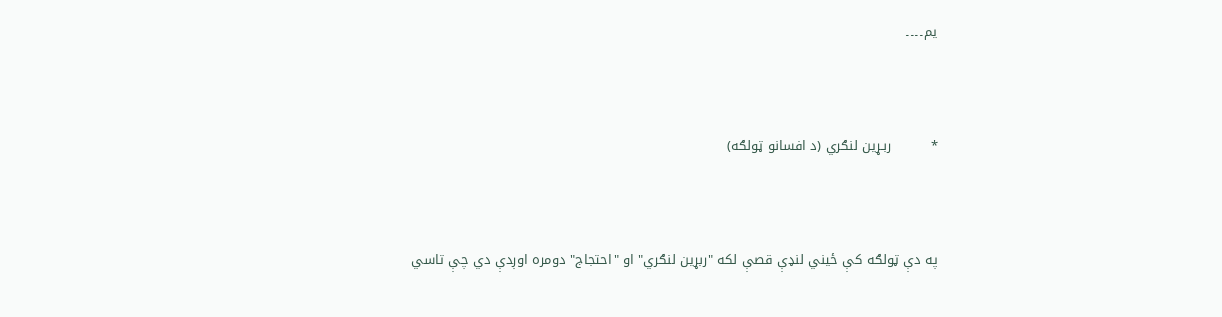يم۔۔۔۔



*         ربـړين لنګري (د افسانو ټولګه)



په دې ټولګه کې ځيني لنډې قصې لكه "ربړين لنګري" او "احتجاج" دومره اوږدې دي چې تاسي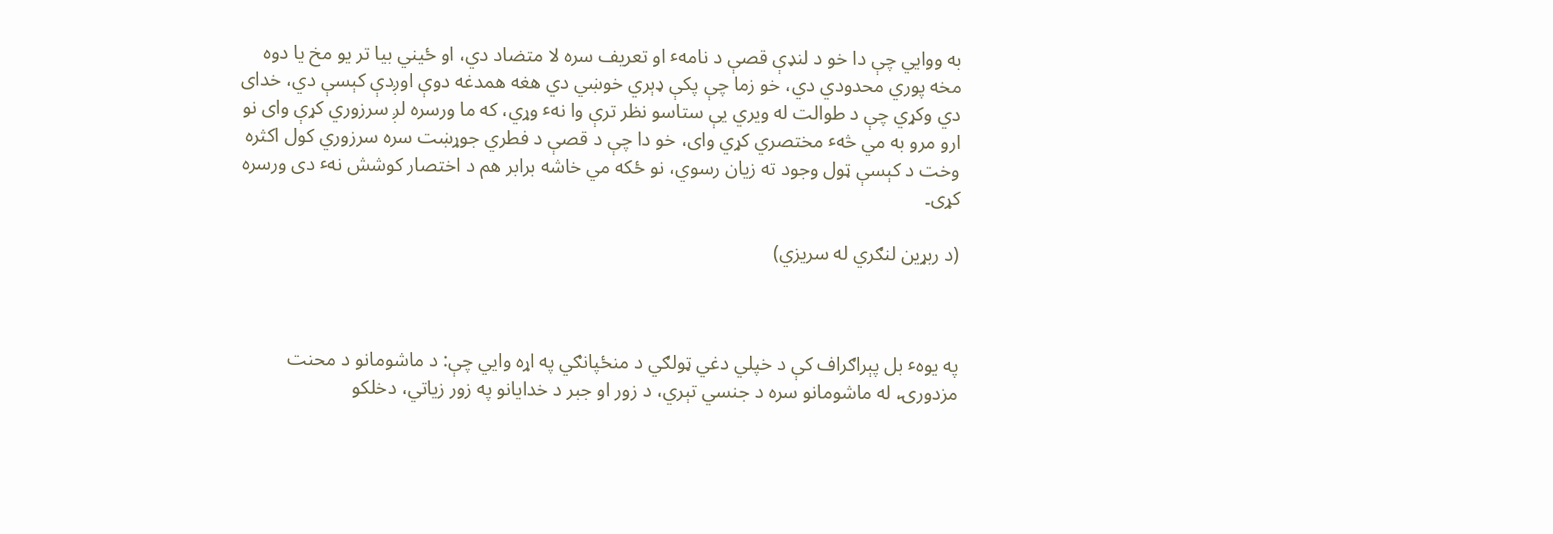به ووايي چې دا خو د لنډې قصې د نامهٴ او تعريف سره لا متضاد دي، او ځيني بيا تر يو مخ يا دوه مخه پوري محدودي دي، خو زما چې پکې ډېري خوښي دي هغه همدغه دوې اوږدې کېسې دي، خداى دي وكړي چې د طوالت له ويري يې ستاسو نظر ترې وا نهٴ وړي، كه ما ورسره لږ سرزوري كړې واى نو ارو مرو به مي څهٴ مختصري كړي واى، خو دا چې د قصې د فطري جوړښت سره سرزوري كول اكثره وخت د کېسې ټول وجود ته زيان رسوي، نو ځكه مي خاشه برابر هم د اختصار كوشش نهٴ دى ورسره كړى۔

(د ربړين لنګري له سريزي)



په يوهٴ بل پېراګراف کې د خپلي دغي ټولګي د منځپانګي په اړه وايي چې: د ماشومانو د محنت مزدورۍ، له ماشومانو سره د جنسي تېري، د زور او جبر د خدايانو په زور زياتي، دخلكو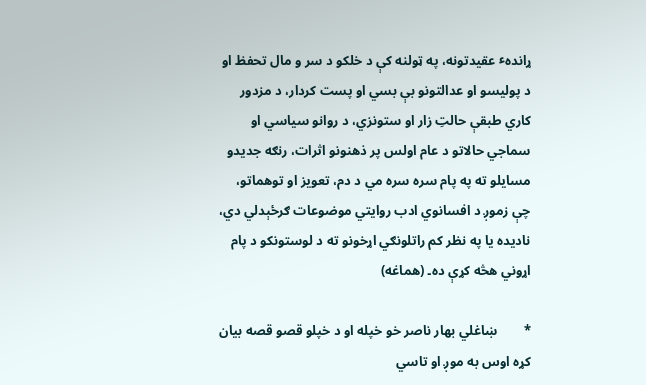ړاندهٴ عقيدتونه، په ټولنه کې د خلكو د سر و مال تحفظ او د پوليسو او عدالتونو بې بسي او پست كردار، د مزدور كاري طبقې حالتِ زار او ستونزي، د روانو سياسي او سماجي حالاتو د عام اولس پر ذهنونو اثرات، رنګه جديدو مسايلو ته په پام سره سره مي د دم، تعويز او توهماتو، چې زموږ د افسانوي ادب روايتي موضوعات ګرځېدلي دي، ناديده يا په نظر كم راتلونګي اړخونو ته د لوستونكو د پام اړوني هڅه كړې ده۔ (هماغه)

*        ښاغلي بهار ناصر خو خپله او د خپلو قصو قصه بيان كړه اوس به موږ او تاسي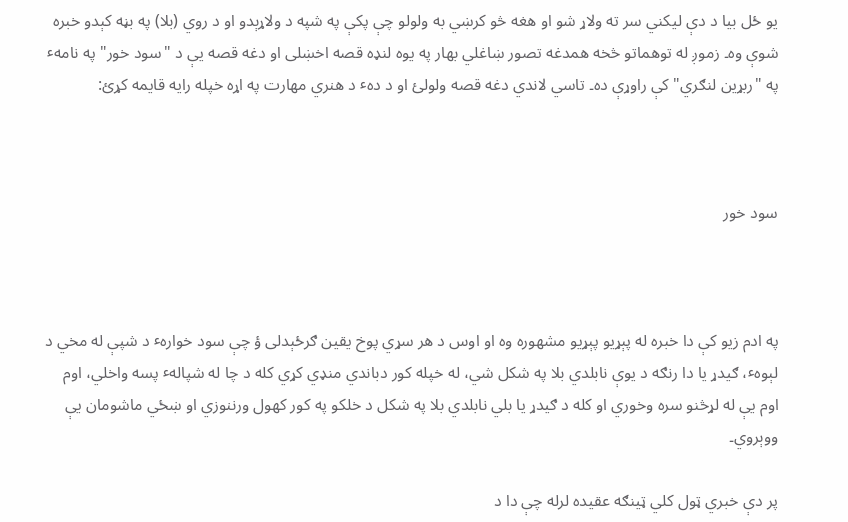يو ځل بيا د دې ليكني سر ته ولاړ شو او هغه څو كرښي به ولولو چې پکې په شپه د ولاړېدو او د روي (بلا) په بڼه كېدو خبره شوې وه۔ زموږ له توهماتو څخه همدغه تصور ښاغلي بهار په يوه لنډه قصه اخښلى او دغه قصه يې د "سود خور" په نامهٴ په "ربړين لنګري" کې راوړې ده۔ تاسي لاندي دغه قصه ولولئ او د دهٴ د هنري مهارت په اړه خپله رايه قايمه كړئ:



سود خور



په ادم زيو کې دا خبره له پېړيو پېړيو مشهوره وه او اوس د هر سړي پوخ يقين ګرځېدلى ؤ چې سود خوارهٴ د شپې له مخي د لېوهٴ، ګيدړ يا دا رنګه د يوې نابلدي بلا په شكل شي، له خپله كور دباندي منډي كړي كله د چا له شپالهٴ پسه واخلي، اوم اوم يې له لړڅنو سره وخوري او كله د ګيدړ يا بلي نابلدي بلا په شكل د خلكو په كور كهول ورننوزي او ښځي ماشومان يې ووېروي۔

پر دې خبري ټول كلي ټينګه عقيده لرله چې دا د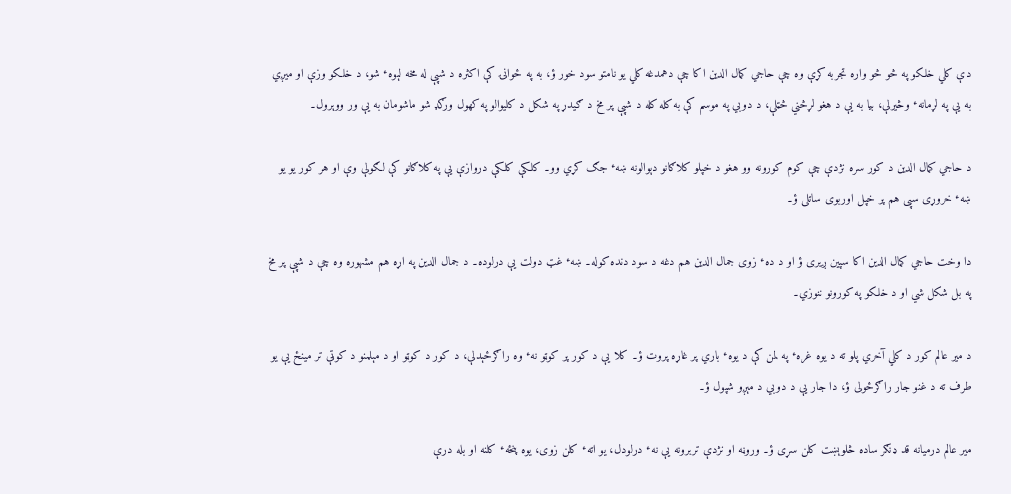دې كلي خلكو په څو څو واره تجربه كړې وه چې حاجي كمال الدين اكا چې دهمدغه كلي يو نامتو سود خور ؤ، به په ځوانۍ کې اكثره د شپې له مخه لېوهٴ شو، د خلكو وزې او ميږي به يې په لړمانهٴ وڅيرلې، بيا به يې د هغو لړڅني څټلې، د دوبي په موسم کې به كله كله د شپې پر مخ د ګيدړ په شكل د كليوالو په كهول ورګډ شو ماشومان به يې ور ووېرول۔

د حاجي كمال الدين د كور سره نژدې چې كوم كورونه وو هغو د خپلو كلاګانو دېوالونه ښهٴ جګ كړي وو۔ كلکې كلکې دروازې يې په كلاګانو کې لګولې وې او هر كور يو يو ښهٴ خروړى سپى هم پر خپل اوربوى ساتلى ؤ۔

دا وخت حاجي كمال الدين اكا سپين ږيرى ؤ او د دهٴ زوى جمال الدين هم دغه د سود دنده كوله۔ ښهٴ غټ دولت يې درلوده۔ د جمال الدين په اړه هم مشهوره وه چې د شپې پر مخ په بل شكل شي او د خلكو په كورونو ننوزي۔

د مير عالم كور د كلي آخري پلو ته د يوه غرهٴ په لمن کې د يوهٴ باري پر غاړه پروت ؤ۔ كلا يې د كور پر كوټو نهٴ وه راګرځېدلې، د كور د كوټو او د مېلمنو د كوټې تر مينځ يې يو طرف ته د غنو جار راګرځولى ؤ، دا جار يې د دوبي د مېږو شپول ؤ۔

مير عالم درميانه قد ډنګر ساده څلوېښت كلن سړى ؤ۔ وروڼه او نژدې تربرونه يې نهٴ درلودل، يو اتهٴ كلن زوى، يوه پنځهٴ كلنه او بله درې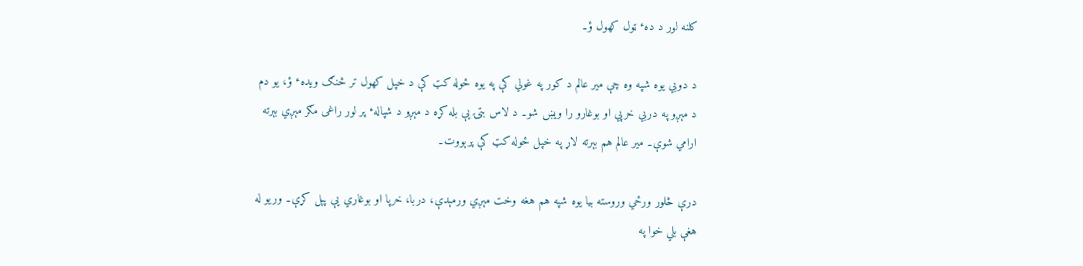كلنه لور د دهٴ ټول كهول ؤ۔

د دوبي يوه شپه وه چې مير عالم د كور په غولي کې په يوه ځوله كټ کې د خپل كهول تر څنګ ويدهٴ ؤ، يو دم د مېږو په دربي خرپي او بوغارو را ويښ شو۔ د لاس بتۍ يې بله كړه د مېږو د شپالهٴ پر لور راغى مګر مېږي بېرته ارامي شوې۔ مير عالم هم بېرته لاړ په خپل ځوله كټ کې پرېووت۔

درې څلور ورځي وروسته بيا يوه شپه هم هغه وخت مېږي ورمېدې، دربا، خرپا او بوغاري يې پېل كړې۔ وريو له هغې بلي خوا په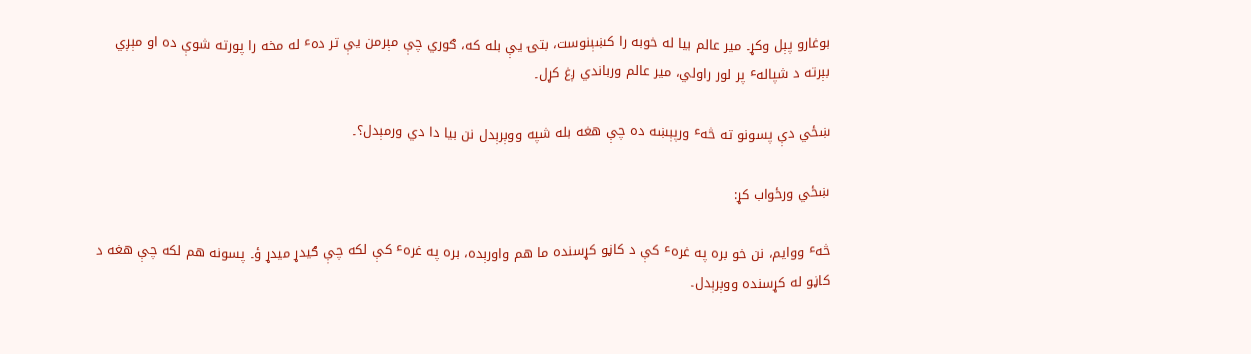بوغارو پېل وكړ۔ مير عالم بيا له خوبه را كښېنوست، بتۍ يې بله كه، ګوري چې مېرمن يې تر دهٴ له مخه را پورته شوې ده او مېږي بېرته د شپالهٴ پر لور راولي، مير عالم ورباندي ږغ كړل۔

ښځي دې پسونو ته څهٴ ورپېښه ده چې هغه بله شپه ووېرېدل نن بيا دا دي ورمېدل؟۔

ښځي ورځواب كړ:

څهٴ ووايم، نن خو بره په غرهٴ کې د كاڼو كړسنده ما هم واورېده، بره په غرهٴ کې لكه چې ګيدړ ميدړ ؤ۔ پسونه هم لكه چې هغه د كاڼو له كړسنده ووېرېدل۔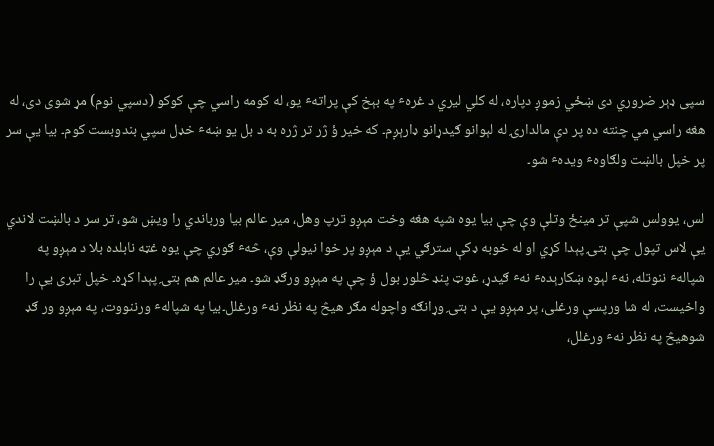سپى ډېر ضروري دى ښځي زموږ دپاره، له كلي ليري د غرهٴ په بېخ کې پراتهٴ يو، له كومه راسي چې كوكو (دسپي نوم) مړ شوى دى، له هغه راسي مي چنته ده پر دې مالدارۍ له لېوانو ګيدړانو ډارېږم۔ كه خير ؤ ژر تر ژره به د بل يو ښهٴ خډل سپي بندوبست كوم۔ بيا يې سر پر خپل بالښت ولګاوهٴ ويدهٴ شو۔

لس، يوولس شپې تر مينځ وتلې وې چې بيا يوه شپه هغه وخت مېږو ترپ وهل، مير عالم بيا ورباندي را ويښ شو، تر سر د بالښت لاندي يې لاس تپول چې بتۍ پېدا كړي او له خوبه ډکې سترګي يې د مېږو پر خوا نيولې وې، څهٴ ګوري چې يوه غټه نابلده بلا د مېږو په شپالهٴ ننوتله، نهٴ لېوه ښكارېدهٴ نهٴ ګيدړ، غوټ پنډ څلور بول ؤ چې په مېږو ورګډ شو۔ مير عالم هم بتۍ پېدا كړه۔ خپل تبرى يې را واخيست، له شا ورپسې ورغلى، پر مېږو يې د بتۍ وړانګه واچوله مګر هيڅ په نظر نهٴ ورغلل۔بيا په شپالهٴ ورننووت، په مېږو ور ګډ شوهيڅ په نظر نهٴ ورغلل،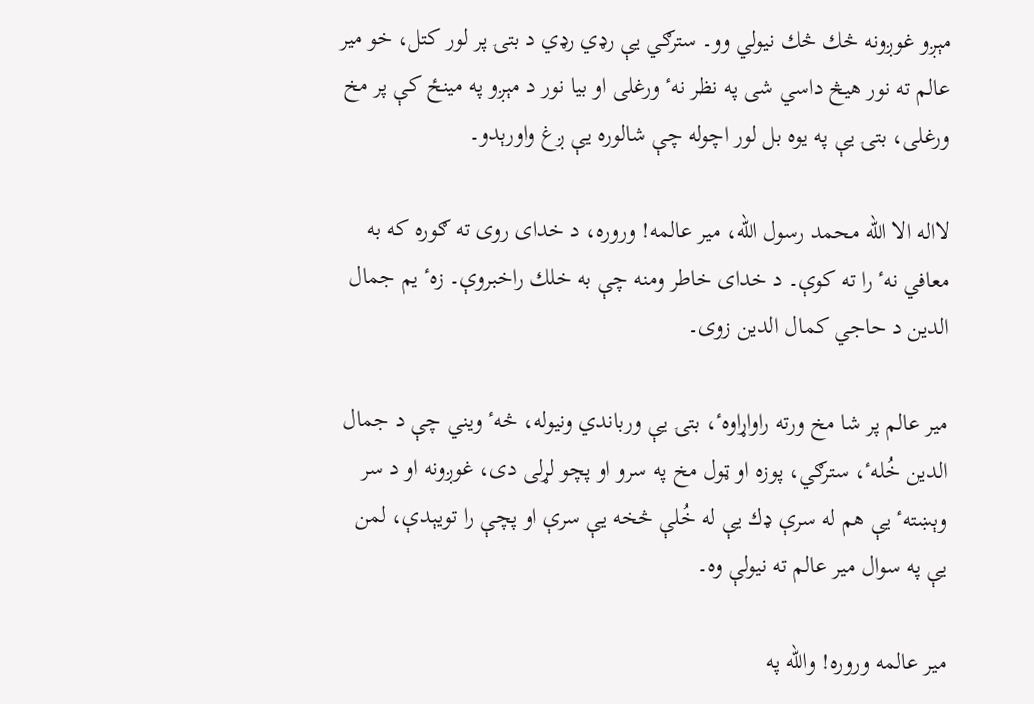مېږو غوږونه څك څك نيولي وو۔ سترګي يې رډي رډي د بتۍ پر لور كتل، خو مير عالم ته نور هيڅ داسي شى په نظر نهٴ ورغلى او بيا نور د مېږو په مينځ کې پر مخ ورغلى، بتۍ يې په يوه بل لور اچوله چې شالوره يې ږغ واورېدو۔

لااله الا الله محمد رسول الله، مير عالمه! وروره، د خداى روى ته ګوره كه به معافي نهٴ را ته كوې۔ د خداى خاطر ومنه چې به خلك راخبروې۔ زهٴ يم جمال الدين د حاجي كمال الدين زوى۔

مير عالم پر شا مخ ورته راواړاوهٴ، بتۍ يې ورباندي ونيوله، څهٴ ويني چې د جمال الدين خُلهٴ، سترګي، پوزه او ټول مخ په سرو او پچو لړلى دى، غوږونه او د سر وېښتهٴ يې هم له سرې ډك يې له خُلې څخه يې سرې او پچې را تويېدې، لمن يې په سوال مير عالم ته نيولې وه۔

مير عالمه وروره! والله په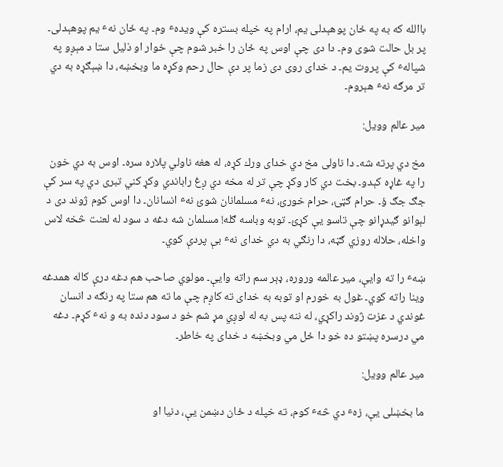باالله كه به په ځان پوهېدلى يم، ارام په خپله بستره کې ويدهٴ وم۔ په ځان نهٴ يم پوهېدلى۔ پر بل حالت شوى وم۔ دا دى چې اوس په ځان را خبر شوم چې خوار او ذليل ستا د مېږو په شپالهٴ کې پروت يم۔ د خداى روى دى زما پر دې حال رحم وكړه ما وبخښه، دا ښېګړه به دي تر مرګه نهٴ هېروم۔

مير عالم وويل:

مخ دي پرته شه۔ دا ناولى مخ دي خداى ورك كړه، له هغه ناولي پلاره سره۔ اوس به دي خون را په غاړه كېدو۔ بخت دي كار وكړ چې تر له مخه دي ږغ راباندي وكړ كني تبرى دي په سر کې جګ جګ ؤ۔ حرام ګټئ، حرام خورئ، نهٴ مسلمانان شوئ نهٴ انسانان۔ دا اوس كوم ژوند دى د لېوانو ګيدړانو چې تاسو يې كړئ۔ توبه وباسه ګله! مسلمان شه دغه د سود له لعنت څخه لاس واخله، حلاله روزي ګټه، دا رنګي به دي خداى نهٴ بې پردې كوي۔

ښهٴ را ته وايې، مير عالمه وروره، ډېر سم راته وايې۔ مولوي صاحب هم دغه درې كاله همدغه وينا راته كوي۔ غول به خورم او توبه به خداى ته كاږم چې ما ته هم ستا په رنګه د انسان غوندي د عزت ژوند راكړي، له ننه پس به له لوږي مړ شم خو د سود دنده به و نهٴ كړم۔ دغه مي درسره پښتو ده خو دا ځل مي وبخښه د خداى په خاطر۔

مير عالم وويل:

ما بخښلى يې، زهٴ دي څهٴ كوم، ته خپله د ځان دښمن يې، دنيا او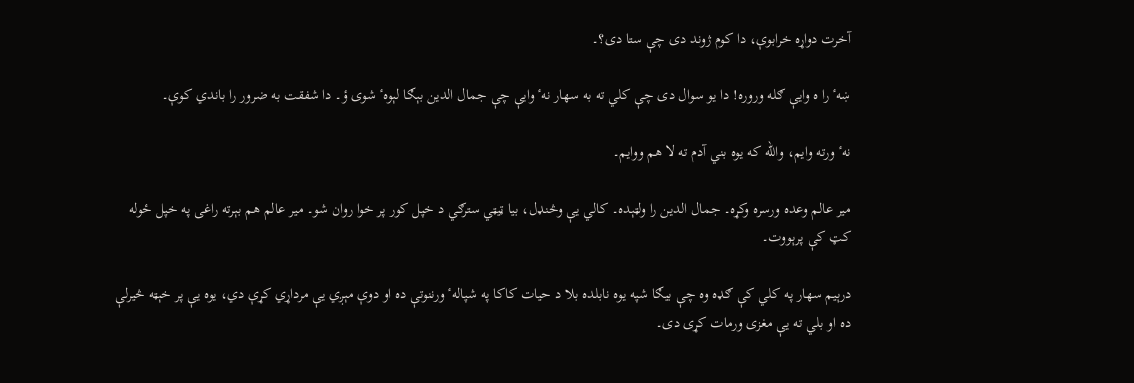آخرت دواړه خرابوې، دا كوم ژوند دى چې ستا دى؟۔

ښهٴ را ه وايې ګله وروره! دا يو سوال دى چې كلي ته به سهار نهٴ وايې چې جمال الدين بېګا لېوهٴ شوى ؤ۔ دا شفقت به ضرور را باندي كوې۔

نهٴ ورته وايم، والله كه يوه بني آدم ته لا هم ووايم۔

مير عالم وعده ورسره وكړه۔ جمال الدين را ولټېده۔ كالي يې وڅنډل، بيا ټيټي سترګي د خپل كور پر خوا روان شو۔ مير عالم هم بېرته راغى په خپل ځوله كټ کې پرېووت۔

درېيم سهار په كلي کې ګډه وه چې بيګا شپه يوه نابلده بلا د حيات كاكا په شپالهٴ ورننوتې ده او دوې مېږي يې مرداړي كړې دي، يوه يې پر خېټه څيرلې ده او بلي ته يې مغزى ورمات كړى دى۔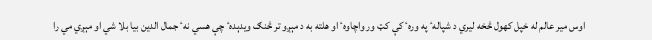اوس مير عالم له خپل كهول څخه ليري د شپالهٴ په ورهٴ کې كټ ور واچاوهٴ او هلته به د مېږو تر څنګ ويدېدهٴ چې هسي نهٴ جمال الدين بيا بلا شي او مېږي مي را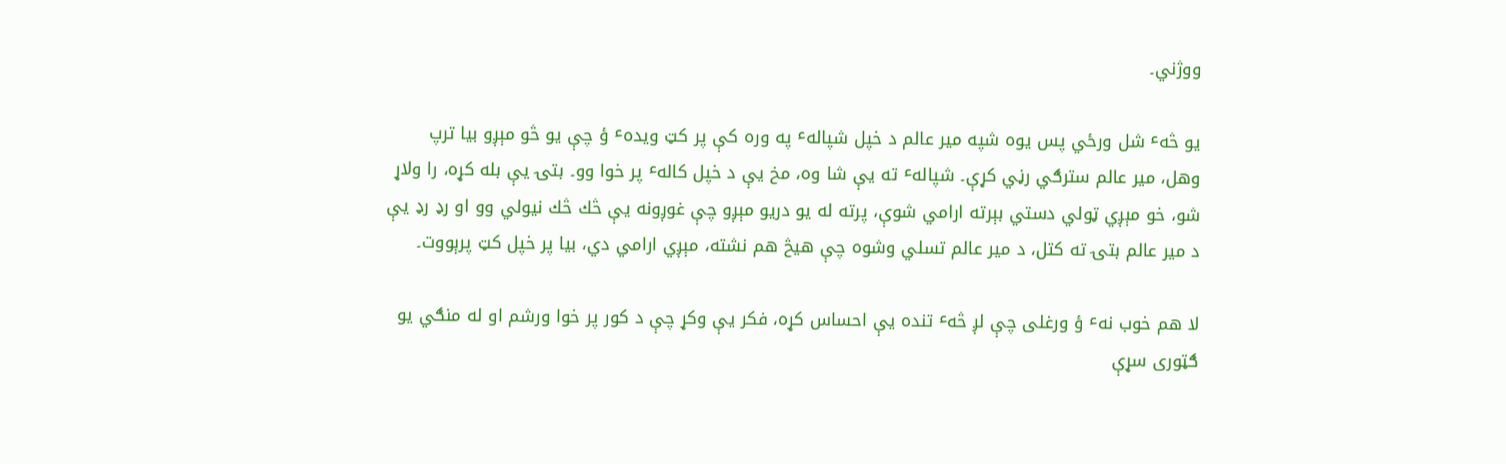ووژني۔

يو څهٴ شل ورځي پس يوه شپه مير عالم د خپل شپالهٴ په وره کې پر كټ ويدهٴ ؤ چې يو څو مېږو بيا ترپ وهل، مير عالم سترګي رڼي كړې۔ شپالهٴ ته يې شا وه، مخ يې د خپل كالهٴ پر خوا وو۔ بتۍ يې بله كړه، را ولاړ شو، خو مېږي ټولي دستي بېرته ارامي شوې، پرته له يو دريو مېږو چې غوږونه يې څك څك نيولي وو او رډ رډ يې د مير عالم بتۍ ته كتل، د مير عالم تسلي وشوه چې هيڅ هم نشته، مېږي ارامي دي، بيا پر خپل كټ پرېووت۔

لا هم خوب نهٴ ؤ ورغلى چې لږ څهٴ تنده يې احساس كړه، فكر يې وكړ چې د كور پر خوا ورشم او له منګي يو ګټورى سړې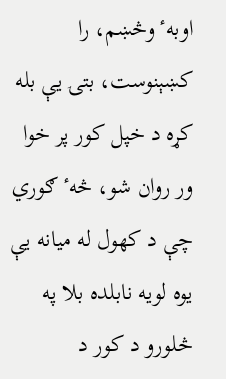اوبهٴ وڅښم، را كښېنوست، بتۍ يې بله كړه د خپل كور پر خوا ور روان شو، څهٴ ګوري چې د كهول له ميانه يې يوه لويه نابلده بلا په څلورو د كور د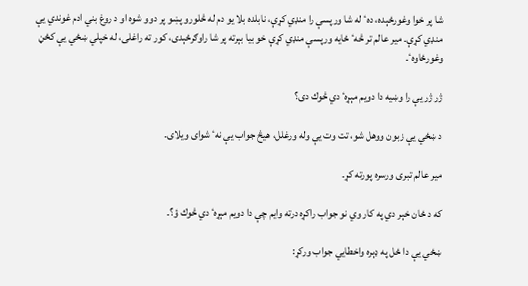شا پر خوا وغورځېده، دهٴ له شا ورپسې را منډي كړې، نابلده بلا يو دم له څلورو پښو پر دوو شوه او د روغ بني ادم غوندي يې منډي كړې۔ مير عالم تر څهٴ ځايه ورپسې منډي كړې خو بيا بېرته پر شا راوګرځېدى، كور ته راغلى، له خپلي ښځي يې كځڼ وغورځاوهٴ۔

ژر ژر يې را وښيه دا دويم مېړهٴ دي څوك دى؟

د ښځي يې زبون ووهل شو، تت وت يې وله ورغلل، هيڅ جواب يې نهٴ شواى ويلاى۔

مير عالم تبرى ورسره پورته كړ۔

كه د ځان خېر دي په كار وي نو جواب راكړه درته وايم چې دا دويم مېړهٴ دي څوك ؤ؟۔

ښځي يې دا ځل په ډېره واخطايي جواب وركړ: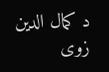د كمال الدين زوى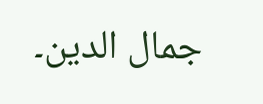جمال الدين۔